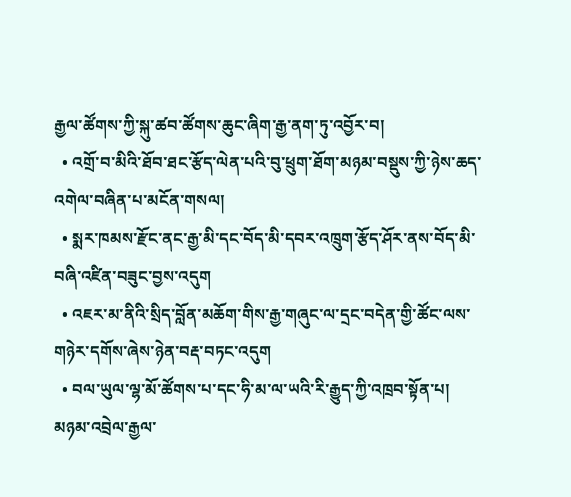རྒྱལ་ཚོགས་ཀྱི་སྐུ་ཚབ་ཚོགས་ཆུང་ཞིག་རྒྱ་ནག་ཏུ་འབྱོར་བ།
  • འགྲོ་བ་མིའི་ཐོབ་ཐང་རྩོད་ལེན་པའི་བུ་ཕྲུག་ཐོག་མཉམ་བསྡུས་ཀྱི་ཉེས་ཆད་འགེལ་བཞིན་པ་མངོན་གསལ།
  • སྨར་ཁམས་རྫོང་ནང་རྒྱ་མི་དང་བོད་མི་དབར་འཁྲུག་རྩོད་ཤོར་ནས་བོད་མི་བཞི་འཛིན་བཟུང་བྱས་འདུག
  • འཇར་མ་ནིའི་སྲིད་བློན་མཆོག་གིས་རྒྱ་གཞུང་ལ་དྲང་བདེན་གྱི་ཚོང་ལས་གཉེར་དགོས་ཞེས་ཉེན་བརྡ་བཏང་འདུག
  • བལ་ཡུལ་ལྷ་མོ་ཚོགས་པ་དང་ཧི་མ་ལ་ཡའི་རི་རྒྱུད་ཀྱི་འཁྲབ་སྟོན་པ།
མཉམ་འབྲེལ་རྒྱལ་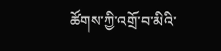ཚོགས་ཀྱི་འགྲོ་བ་མིའི་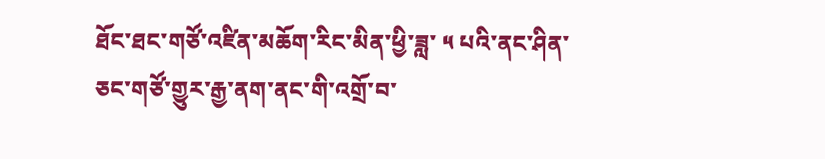ཐོང་ཐང་གཙོ་འཛིན་མཆོག་རིང་མིན་ཕྱི་ཟླ་ ༥ པའི་ནང་ཤིན་ཅང་གཙོ་གྱུར་རྒྱ་ནག་ནང་གི་འགྲོ་བ་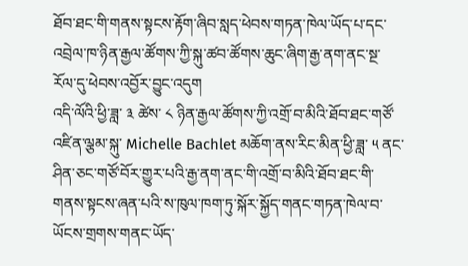ཐོབ་ཐང་གི་གནས་སྟངས་རྟོག་ཞིབ་སླད་ཕེབས་གཏན་ཁེལ་ཡོད་པ་དང་འབྲེལ་ཁ་ཉིན་རྒྱལ་ཚོགས་ཀྱི་སྐུ་ཚབ་ཚོགས་ཆུང་ཞིག་རྒྱ་ནག་ནང་སྔ་རོལ་དུ་ཕེབས་འབྱོར་བྱུང་འདུག
འདི་ལོའི་ཕྱི་ཟླ་ ༣ ཚེས་ ༨ ཉིན་རྒྱལ་ཚོགས་ཀྱི་འགྲོ་བ་མིའི་ཐོབ་ཐང་གཙོ་འཛིན་ལྕམ་སྐུ་ Michelle Bachlet མཆོག་ནས་རིང་མིན་ཕྱི་ཟླ་ ༥ ནང་ཤིན་ཅང་གཙོ་བོར་གྱུར་པའི་རྒྱ་ནག་ནང་གི་འགྲོ་བ་མིའི་ཐོབ་ཐང་གི་གནས་སྟངས་ཞན་པའི་ས་ཁུལ་ཁག་ཏུ་སྐོར་སྐྱོད་གནང་གཏན་ཁེལ་བ་ཡོངས་གྲགས་གནང་ཡོད་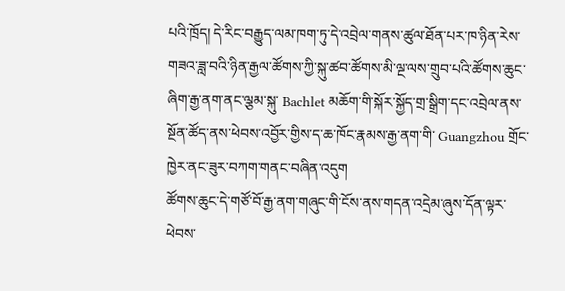པའི་ཁྲོད། དེ་རིང་བརྒྱུད་ལམ་ཁག་ཏུ་དེ་འབྲེལ་གནས་ཚུལ་ཐོན་པར་ཁ་ཉིན་རེས་གཟའ་ཟླ་བའི་ཉིན་རྒྱལ་ཚོགས་ཀྱི་སྐུ་ཚབ་ཚོགས་མི་ལྔ་ལས་གྲུབ་པའི་ཚོགས་ཆུང་ཞིག་རྒྱ་ནག་ནང་ལྕམ་སྐུ་ Bachlet མཆོག་གི་སྐོར་སྐྱོད་གྲ་སྒྲིག་དང་འབྲེལ་ནས་སྔོན་ཚོད་ནས་ཕེབས་འབྱོར་གྱིས་ད་ཆ་ཁོང་རྣམས་རྒྱ་ནག་གི་ Guangzhou གྲོང་ཁྱེར་ནང་ཟུར་བཀག་གནང་བཞིན་འདུག
ཚོགས་ཆུང་དེ་གཙོ་བོ་རྒྱ་ནག་གཞུང་གི་ངོས་ནས་གདན་འདྲེམ་ཞུས་དོན་ལྟར་ཕེབས་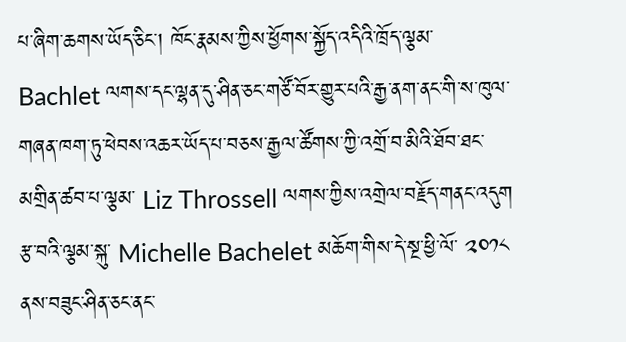པ་ཞིག་ཆགས་ཡོད་ཅིང་། ཁོང་རྣམས་ཀྱིས་ཕྱོགས་སྐྱོད་འདིའི་ཁྲོད་ལྕམ་ Bachlet ལགས་དང་ལྷན་དུ་ཤིན་ཅང་གཙོ་བོར་གྱུར་པའི་རྒྱ་ནག་ནང་གི་ས་ཁུལ་གཞན་ཁག་ཏུ་ཕེབས་འཆར་ཡོད་པ་བཅས་རྒྱལ་ཚོགས་ཀྱི་འགྲོ་བ་མིའི་ཐོབ་ཐང་མགྲིན་ཚབ་པ་ལྕམ་ Liz Throssell ལགས་ཀྱིས་འགྲེལ་བརྗོད་གནང་འདུག
རྩ་བའི་ལྕམ་སྐུ་ Michelle Bachelet མཆོག་གིས་དེ་སྔ་ཕྱི་ལོ་ ༢༠༡༨ ནས་བཟུང་ཤིན་ཅང་ནང་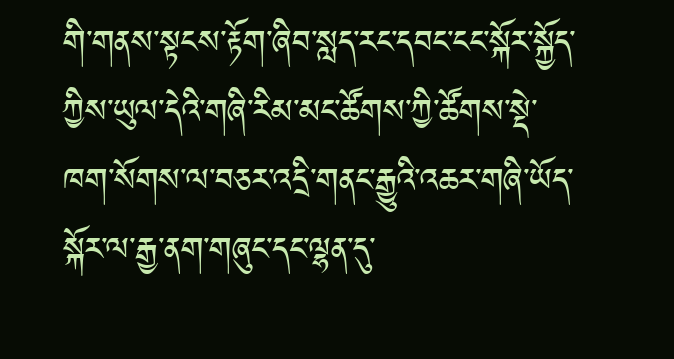གི་གནས་སྟངས་རྟོག་ཞིབ་སླད་རང་དབང་ངང་སྐོར་སྐྱོད་ཀྱིས་ཡུལ་དེའི་གཞི་རིམ་མང་ཚོགས་ཀྱི་ཚོགས་སྡེ་ཁག་སོགས་ལ་བཅར་འདྲི་གནང་རྒྱུའི་འཆར་གཞི་ཡོད་སྐོར་ལ་རྒྱ་ནག་གཞུང་དང་ལྷན་དུ་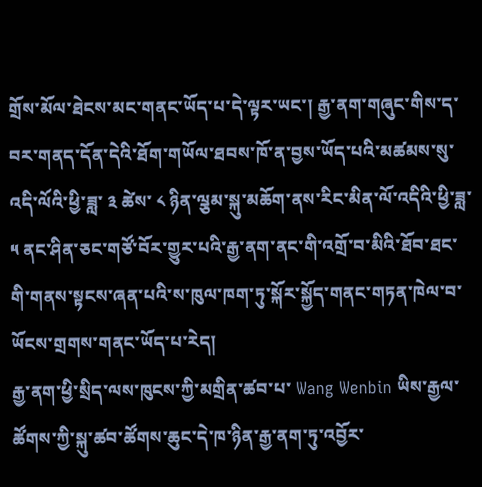གྲོས་མོལ་ཐེངས་མང་གནང་ཡོད་པ་དེ་ལྟར་ཡང་། རྒྱ་ནག་གཞུང་གིས་ད་བར་གནད་དོན་དེའི་ཐོག་གཡོལ་ཐབས་ཁོ་ན་བྱས་ཡོད་པའི་མཚམས་སུ་འདི་ལོའི་ཕྱི་ཟླ་ ༣ ཚེས་ ༨ ཉིན་ལྕམ་སྐུ་མཆོག་ནས་རིང་མིན་ལོ་འདིའི་ཕྱི་ཟླ་ ༥ ནང་ཤིན་ཅང་གཙོ་བོར་གྱུར་པའི་རྒྱ་ནག་ནང་གི་འགྲོ་བ་མིའི་ཐོབ་ཐང་གི་གནས་སྟངས་ཞན་པའི་ས་ཁུལ་ཁག་ཏུ་སྐོར་སྐྱོད་གནང་གཏན་ཁེལ་བ་ཡོངས་གྲགས་གནང་ཡོད་པ་རེད།
རྒྱ་ནག་ཕྱི་སྲིད་ལས་ཁུངས་ཀྱི་མགྲིན་ཚབ་པ་ Wang Wenbin ཡིས་རྒྱལ་ཚོགས་ཀྱི་སྐུ་ཚབ་ཚོགས་ཆུང་དེ་ཁ་ཉིན་རྒྱ་ནག་ཏུ་འབྱོར་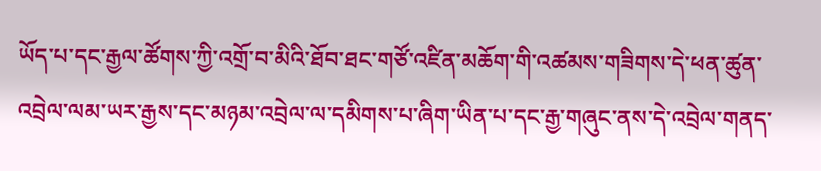ཡོད་པ་དང་རྒྱལ་ཚོགས་ཀྱི་འགྲོ་བ་མིའི་ཐོབ་ཐང་གཙོ་འཛིན་མཆོག་གི་འཚམས་གཟིགས་དེ་ཕན་ཚུན་འབྲེལ་ལམ་ཡར་རྒྱས་དང་མཉམ་འབྲེལ་ལ་དམིགས་པ་ཞིག་ཡིན་པ་དང་རྒྱ་གཞུང་ནས་དེ་འབྲེལ་གནད་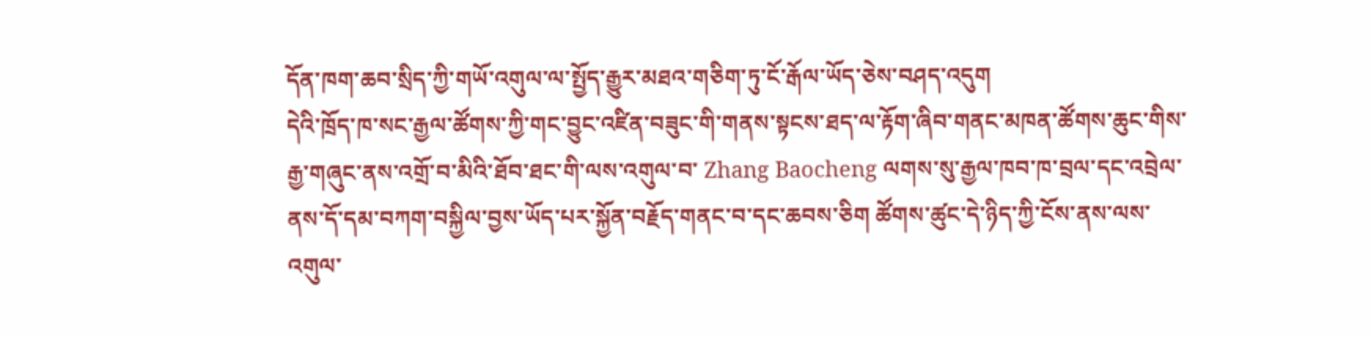དོན་ཁག་ཆབ་སྲིད་ཀྱི་གཡོ་འགུལ་ལ་སྤྱོད་རྒྱུར་མཐའ་གཅིག་ཏུ་ངོ་རྒོལ་ཡོད་ཅེས་བཤད་འདུག
དེའི་ཁྲོད་ཁ་སང་རྒྱལ་ཚོགས་ཀྱི་གང་བྱུང་འཛིན་བཟུང་གི་གནས་སྟངས་ཐད་ལ་རྟོག་ཞིབ་གནང་མཁན་ཚོགས་ཆུང་གིས་རྒྱ་གཞུང་ནས་འགྲོ་བ་མིའི་ཐོབ་ཐང་གི་ལས་འགུལ་བ་ Zhang Baocheng ལགས་སུ་རྒྱལ་ཁབ་ཁ་བྲལ་དང་འབྲེལ་ནས་དོ་དམ་བཀག་བསྐྱིལ་བྱས་ཡོད་པར་སྐྱོན་བརྗོད་གནང་བ་དང་ཆབས་ཅིག ཚོགས་ཚུང་དེ་ཉིད་ཀྱི་ངོས་ནས་ལས་འགུལ་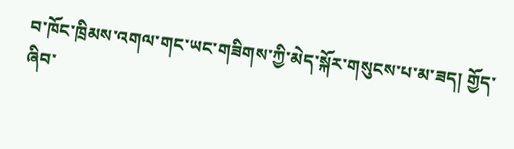བ་ཁོང་ཁྲིམས་འགལ་གང་ཡང་གཟིགས་ཀྱི་མེད་སྐོར་གསུངས་པ་མ་ཟད། གྱོད་ཞིབ་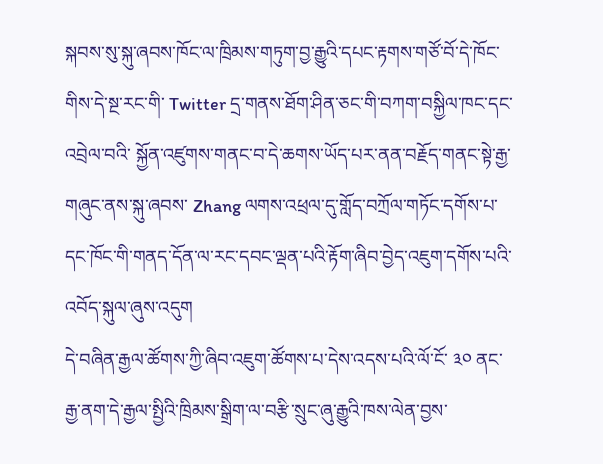སྐབས་སུ་སྐུ་ཞབས་ཁོང་ལ་ཁྲིམས་གཏུག་བྱ་རྒྱུའི་དཔང་རྟགས་གཙོ་བོ་དེ་ཁོང་གིས་དེ་སྔ་རང་གི་ Twitter དྲ་གནས་ཐོག་ཤིན་ཅང་གི་བཀག་བསྐྱིལ་ཁང་དང་འབྲེལ་བའི་ སྐྱོན་འཛུགས་གནང་བ་དེ་ཆགས་ཡོད་པར་ནན་བརྗོད་གནང་སྟེ་རྒྱ་གཞུང་ནས་སྐུ་ཞབས་ Zhang ལགས་འཕྲལ་དུ་གློད་བཀྲོལ་གཏོང་དགོས་པ་དང་ཁོང་གི་གནད་དོན་ལ་རང་དབང་ལྡན་པའི་རྟོག་ཞིབ་བྱེད་འཇུག་དགོས་པའི་འབོད་སྐུལ་ཞུས་འདུག
དེ་བཞིན་རྒྱལ་ཚོགས་ཀྱི་ཞིབ་འཇུག་ཚོགས་པ་དེས་འདས་པའི་ལོ་ངོ་ ༣༠ ནང་རྒྱ་ནག་དེ་རྒྱལ་སྤྱིའི་ཁྲིམས་སྒྲིག་ལ་བརྩི་སྲུང་ཞུ་རྒྱུའི་ཁས་ལེན་བྱས་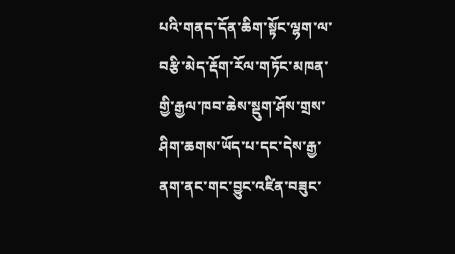པའི་གནད་དོན་ཆིག་སྟོང་ལྷག་ལ་བརྩི་མེད་རྡོག་རོལ་གཏོང་མཁན་གྱི་རྒྱལ་ཁབ་ཆེས་སྡུག་ཤོས་གྲས་ཤིག་ཆགས་ཡོད་པ་དང་དེས་རྒྱ་ནག་ནང་གང་བྱུང་འཛིན་བཟུང་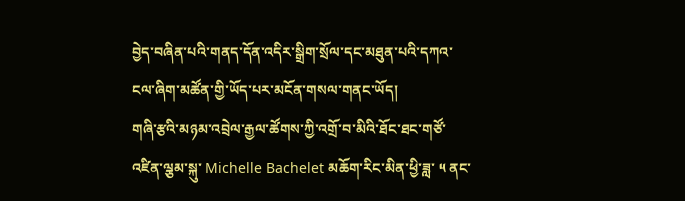བྱེད་བཞིན་པའི་གནད་དོན་འདིར་སྒྲིག་སྲོལ་དང་མཐུན་པའི་དཀའ་ངལ་ཞིག་མཚོན་གྱི་ཡོད་པར་མངོན་གསལ་གནང་ཡོད།
གཞི་རྩའི་མཉམ་འབྲེལ་རྒྱལ་ཚོགས་ཀྱི་འགྲོ་བ་མིའི་ཐོང་ཐང་གཙོ་འཛིན་ལྕམ་སྐུ་ Michelle Bachelet མཆོག་རིང་མིན་ཕྱི་ཟླ་ ༥ ནང་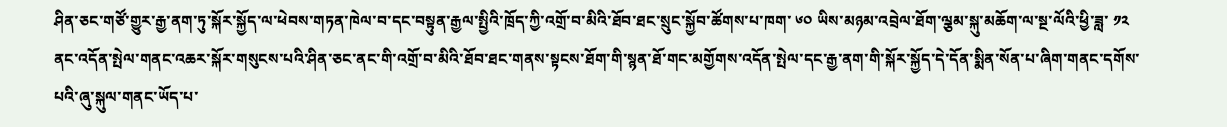ཤིན་ཅང་གཙོ་གྱུར་རྒྱ་ནག་ཏུ་སྐོར་སྐྱོད་ལ་ཕེབས་གཏན་ཁེལ་བ་དང་བསྟུན་རྒྱལ་སྤྱིའི་ཁྲོད་ཀྱི་འགྲོ་བ་མིའི་ཐོབ་ཐང་སྲུང་སྐྱོབ་ཚོགས་པ་ཁག་ ༦༠ ཡིས་མཉམ་འབྲེལ་ཐོག་ལྕམ་སྐུ་མཆོག་ལ་སྔ་ལོའི་ཕྱི་ཟླ་ ༡༢ ནང་འདོན་སྤེལ་གནང་འཆར་སྐོར་གསུངས་པའི་ཤིན་ཅང་ནང་གི་འགྲོ་བ་མིའི་ཐོབ་ཐང་གནས་སྟངས་ཐོག་གི་སྙན་ཐོ་གང་མགྱོགས་འདོན་སྤེལ་དང་རྒྱ་ནག་གི་སྐོར་སྐྱོད་དེ་དོན་སྨིན་སོན་པ་ཞིག་གནང་དགོས་པའི་ཞུ་སྐུལ་གནང་ཡོད་པ་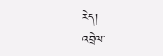རེད།
འབྲེལ་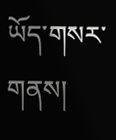ཡོད་གསར་གནས།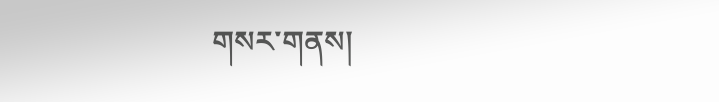གསར་གནས།